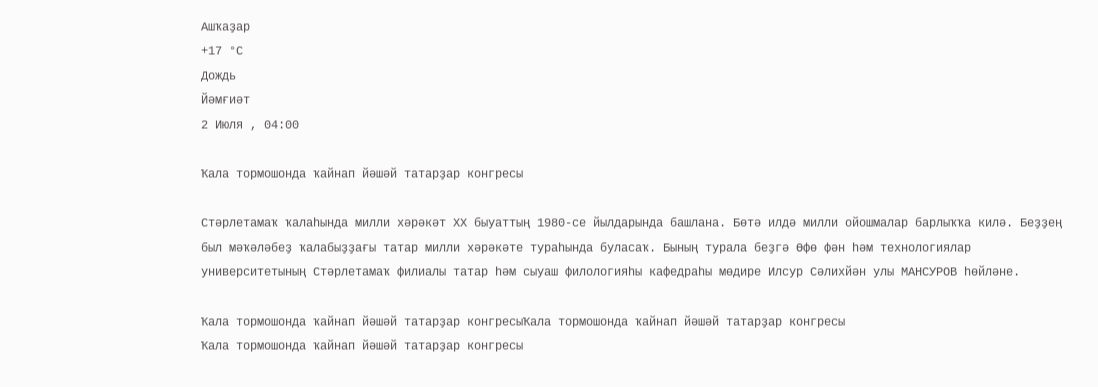Ашҡаҙар
+17 °С
Дождь
Йәмғиәт
2 Июля , 04:00

Ҡала тормошонда ҡайнап йәшәй татарҙар конгресы

Стәрлетамаҡ ҡалаһында милли хәрәкәт ХХ быуаттың 1980-се йылдарында башлана. Бөтә илдә милли ойошмалар барлыҡҡа килә. Беҙҙең был мәҡәләбеҙ ҡалабыҙҙағы татар милли хәрәкәте тураһында буласаҡ. Бының турала беҙгә Өфө фән һәм технологиялар университетының Стәрлетамаҡ филиалы татар һәм сыуаш филологияһы кафедраһы мөдире Илсур Сәлихйән улы МАНСУРОВ һөйләне.

Ҡала тормошонда ҡайнап йәшәй татарҙар конгресыҠала тормошонда ҡайнап йәшәй татарҙар конгресы
Ҡала тормошонда ҡайнап йәшәй татарҙар конгресы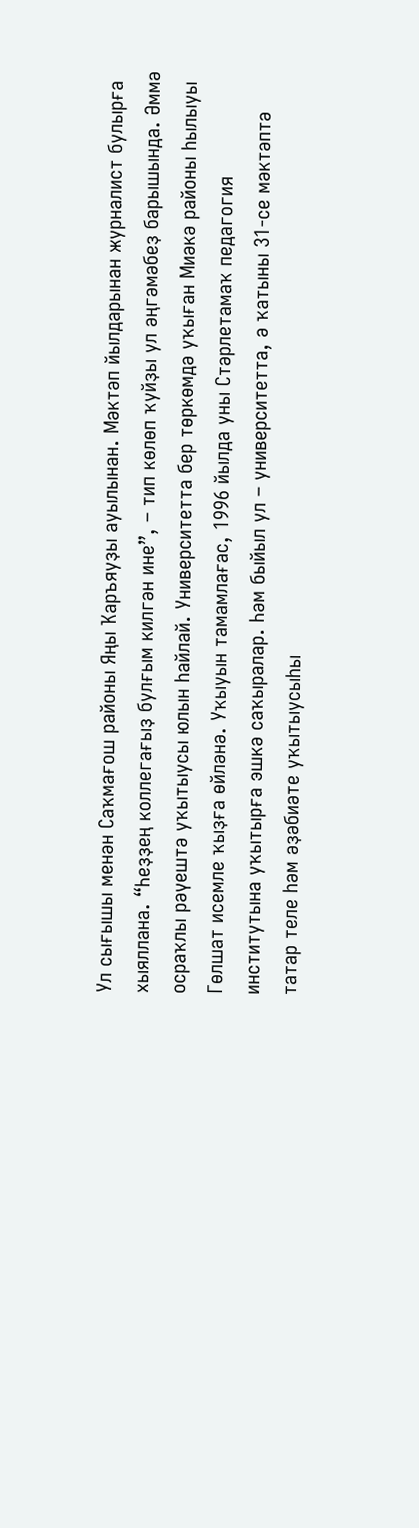Ул сығышы менән Саҡмағош районы Яңы Ҡаръяуҙы ауылынан. Мәктәп йылдарынан журналист булырға хыяллана. “Һеҙҙең коллегағыҙ булғым килгән ине”, – тип көлөп ҡуйҙы ул әңгәмәбеҙ барышында. Әммә осраҡлы рәүештә уҡытыусы юлын һайлай. Университетта бер төркөмдә уҡыған Миәкә районы һылыуы Гөлшат исемле ҡыҙға өйләнә. Уҡыуын тамамлағас, 1996 йылда уны Стәрлетамаҡ педагогия институтына уҡытырға эшкә саҡыралар. Һәм быйыл ул – университетта, ә ҡатыны 31-се мәктәптә татар теле һәм әҙәбиәте уҡытыусыһы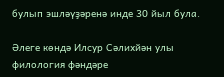булып эшләүҙәренә инде 30 йыл була.

Әлеге көндә Илсур Сәлихйән улы филология фәндәре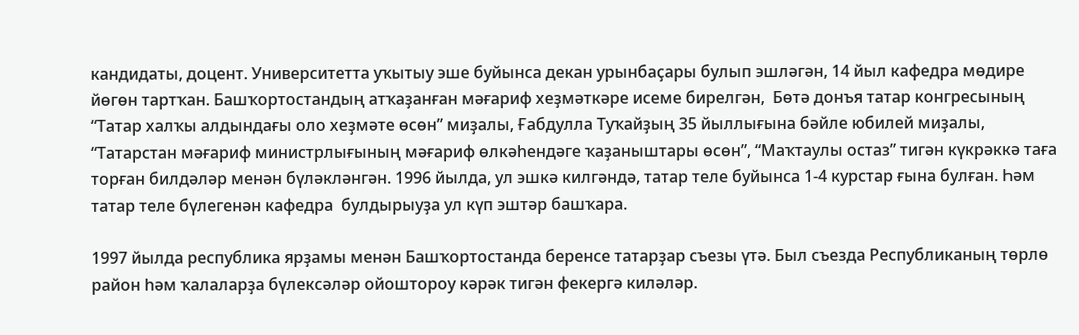кандидаты, доцент. Университетта уҡытыу эше буйынса декан урынбаҫары булып эшләгән, 14 йыл кафедра мөдире йөгөн тартҡан. Башҡортостандың атҡаҙанған мәғариф хеҙмәткәре исеме бирелгән,  Бөтә донъя татар конгресының “Татар халҡы алдындағы оло хеҙмәте өсөн” миҙалы, Ғабдулла Туҡайҙың 35 йыллығына бәйле юбилей миҙалы, “Татарстан мәғариф министрлығының мәғариф өлкәһендәге ҡаҙаныштары өсөн”, “Маҡтаулы остаз” тигән күкрәккә таға торған билдәләр менән бүләкләнгән. 1996 йылда, ул эшкә килгәндә, татар теле буйынса 1-4 курстар ғына булған. Һәм татар теле бүлегенән кафедра  булдырыуҙа ул күп эштәр башҡара.

1997 йылда республика ярҙамы менән Башҡортостанда беренсе татарҙар съезы үтә. Был съезда Республиканың төрлө район һәм ҡалаларҙа бүлексәләр ойоштороу кәрәк тигән фекергә киләләр.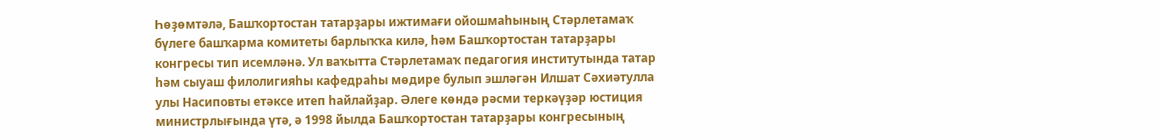Һөҙөмтәлә, Башҡортостан татарҙары ижтимағи ойошмаһының Стәрлетамаҡ бүлеге башҡарма комитеты барлыҡҡа килә, һәм Башҡортостан татарҙары конгресы тип исемләнә. Ул ваҡытта Стәрлетамаҡ педагогия институтында татар һәм сыуаш филолигияһы кафедраһы мөдире булып эшләгән Илшат Сәхиәтулла улы Насиповты етәксе итеп һайлайҙар. Әлеге көндә рәсми теркәүҙәр юстиция министрлығында үтә, ә 1998 йылда Башҡортостан татарҙары конгресының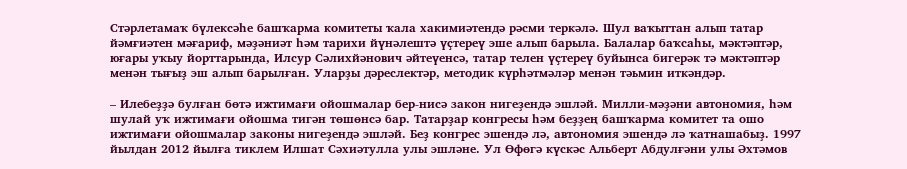Стәрлетамаҡ бүлексәһе башҡарма комитеты ҡала хакимиәтендә рәсми теркәлә. Шул ваҡыттан алып татар йәмғиәтен мәғариф, мәҙәниәт һәм тарихи йүнәлештә үҫтереү эше алып барыла. Балалар баҡсаһы, мәктәптәр, юғары уҡыу йорттарында, Илсур Сәлихйәнович әйтеүенсә, татар телен үҫтереү буйынса бигерәк тә мәктәптәр менән тығыҙ эш алып барылған. Уларҙы дәреслектәр, методик күрһәтмәләр менән тәьмин иткәндәр.

– Илебеҙҙә булған бөтә ижтимағи ойошмалар бер-нисә закон нигеҙендә эшләй. Милли-мәҙәни автономия, һәм шулай уҡ ижтимағи ойошма тигән төшөнсә бар. Татарҙар конгресы һәм беҙҙең башҡарма комитет та ошо ижтимағи ойошмалар законы нигеҙендә эшләй. Беҙ конгрес эшендә лә, автономия эшендә лә ҡатнашабыҙ. 1997 йылдан 2012 йылға тиклем Илшат Сәхиәтулла улы эшләне. Ул Өфөгә күскәс Альберт Абдулғәни улы Әхтәмов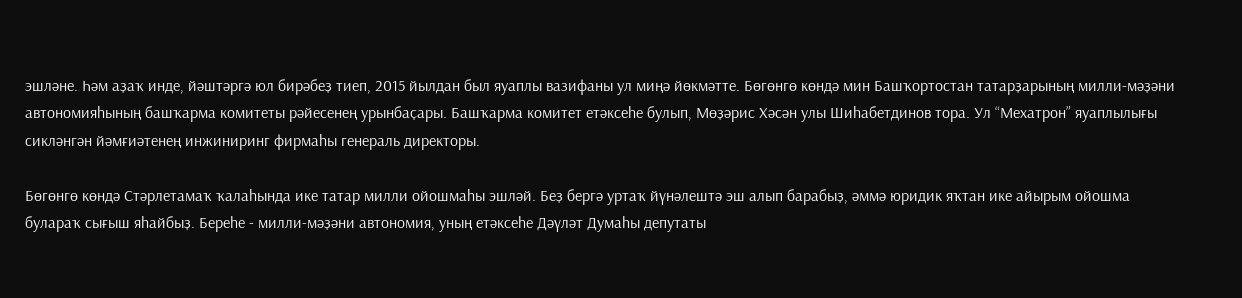эшләне. Һәм аҙаҡ инде, йәштәргә юл бирәбеҙ тиеп, 2015 йылдан был яуаплы вазифаны ул миңә йөкмәтте. Бөгөнгө көндә мин Башҡортостан татарҙарының милли-мәҙәни автономияһының башҡарма комитеты рәйесенең урынбаҫары. Башҡарма комитет етәксеһе булып, Мөҙәрис Хәсән улы Шиһабетдинов тора. Ул “Мехатрон” яуаплылығы сикләнгән йәмғиәтенең инжиниринг фирмаһы генераль директоры.

Бөгөнгө көндә Стәрлетамаҡ ҡалаһында ике татар милли ойошмаһы эшләй. Беҙ бергә уртаҡ йүнәлештә эш алып барабыҙ, әммә юридик яҡтан ике айырым ойошма булараҡ сығыш яһайбыҙ. Береһе - милли-мәҙәни автономия, уның етәксеһе Дәүләт Думаһы депутаты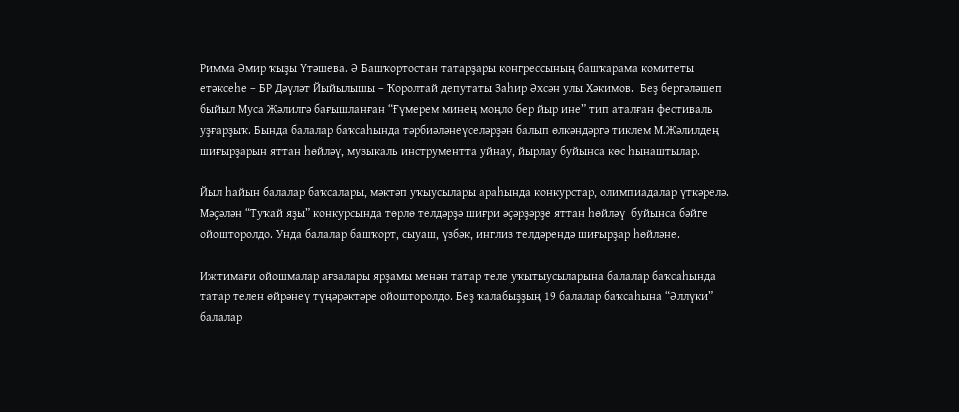Римма Әмир ҡыҙы Үтәшева. Ә Башҡортостан татарҙары конгрессының башҡарама комитеты етәксеһе – БР Дәүләт Йыйылышы – Ҡоролтай депутаты Заһир Әхсән улы Хәкимов.  Беҙ бергәләшеп быйыл Муса Жәлилгә бағышланған “Ғүмерем минең моңло бер йыр ине” тип аталған фестиваль уҙғарҙыҡ. Бында балалар баҡсаһында тәрбиәләнеүселәрҙән балып өлкәндәргә тиклем М.Жәлилдең шиғырҙарын яттан һөйләү, музыкаль инструментта уйнау, йырлау буйынса көс һынаштылар.

Йыл һайын балалар баҡсалары, мәктәп уҡыусылары араһында конкурстар, олимпиадалар үткәрелә. Мәҫәлән “Туҡай яҙы” конкурсында төрлө телдәрҙә шиғри әҫәрҙәрҙе яттан һөйләү  буйынса бәйге ойошторолдо. Унда балалар башҡорт, сыуаш, үзбәк, инглиз телдәрендә шиғырҙар һөйләне.

Ижтимағи ойошмалар ағзалары ярҙамы менән татар теле уҡытыусыларына балалар баҡсаһында татар телен өйрәнеү түңәрәктәре ойошторолдо. Беҙ ҡалабыҙҙың 19 балалар баҡсаһына “Әллүки” балалар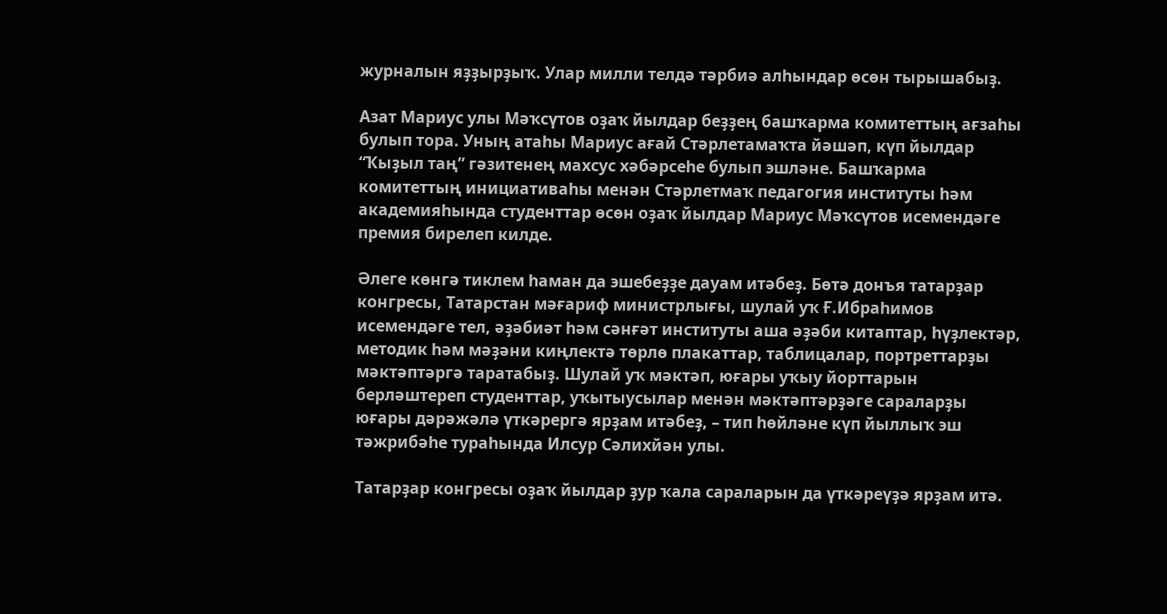журналын яҙҙырҙыҡ. Улар милли телдә тәрбиә алһындар өсөн тырышабыҙ.

Азат Мариус улы Мәҡсүтов оҙаҡ йылдар беҙҙең башҡарма комитеттың ағзаһы булып тора. Уның атаһы Мариус ағай Стәрлетамаҡта йәшәп, күп йылдар “Ҡыҙыл таң” гәзитенең махсус хәбәрсеһе булып эшләне. Башҡарма комитеттың инициативаһы менән Стәрлетмаҡ педагогия институты һәм академияһында студенттар өсөн оҙаҡ йылдар Мариус Мәҡсүтов исемендәге премия бирелеп килде.

Әлеге көнгә тиклем һаман да эшебеҙҙе дауам итәбеҙ. Бөтә донъя татарҙар конгресы, Татарстан мәғариф министрлығы, шулай уҡ Ғ.Ибраһимов исемендәге тел, әҙәбиәт һәм сәнғәт институты аша әҙәби китаптар, һүҙлектәр, методик һәм мәҙәни киңлектә төрлө плакаттар, таблицалар, портреттарҙы мәктәптәргә таратабыҙ. Шулай уҡ мәктәп, юғары уҡыу йорттарын берләштереп студенттар, уҡытыусылар менән мәктәптәрҙәге сараларҙы юғары дәрәжәлә үткәрергә ярҙам итәбеҙ, – тип һөйләне күп йыллыҡ эш тәжрибәһе тураһында Илсур Сәлихйән улы.

Татарҙар конгресы оҙаҡ йылдар ҙур ҡала сараларын да үткәреүҙә ярҙам итә.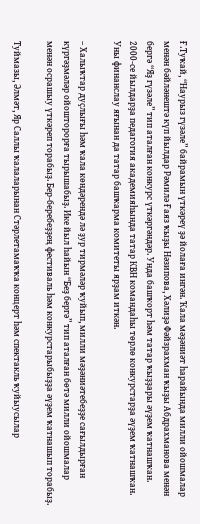Ғ.Туҡай, “Наурыз гүзәле” байрамын үткәреү ҙә йолаға ингән. Ҡала мәҙәниәт һарайында милли ойошмалар менән бәйләнештә күп йылдар Рәмилә Ғаяз ҡыҙы Нәзипова, Хәлиҙә Фәйзрахман ҡыҙы Абдрахманова менән бергә “Яҙ гүзәле” тип аталған конкурс үткәргәндәр. Унда башҡорт һәм татар ҡыҙҙары әүҙем ҡатнашҡан. 2000-се йылдарҙа педагогия академияһында татар КВН командаһы төрлө конкурстарҙа әүҙем ҡатнашҡан. Уны финанслау яғынан да татар башҡарма комитеты ярҙам иткән.

– Халыҡтар дуҫлығы һәм ҡала көндәрендә лә ҙур тирмәләр ҡуйып, милли мәҙәниәтебеҙҙе сағылдырған күргәҙмәләр ойошторорға тырышабыҙ. Ике йыл һайын “Беҙ бергә” тип аталған бөтә милли ойошмалар менән осрашыу үткәреп торабыҙ. Бер-беребеҙҙең фестиваль һәм конкурстарыбыҙҙа әүҙем ҡатнашып торабыҙ.

Туймазы, Әлмәт, Яр Саллы ҡалаларынан Стәрлетамаҡҡа концерт һәм спектакль ҡуйыусылар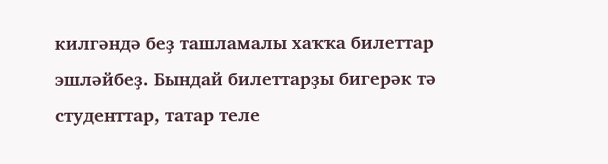килгәндә беҙ ташламалы хаҡҡа билеттар эшләйбеҙ. Бындай билеттарҙы бигерәк тә студенттар, татар теле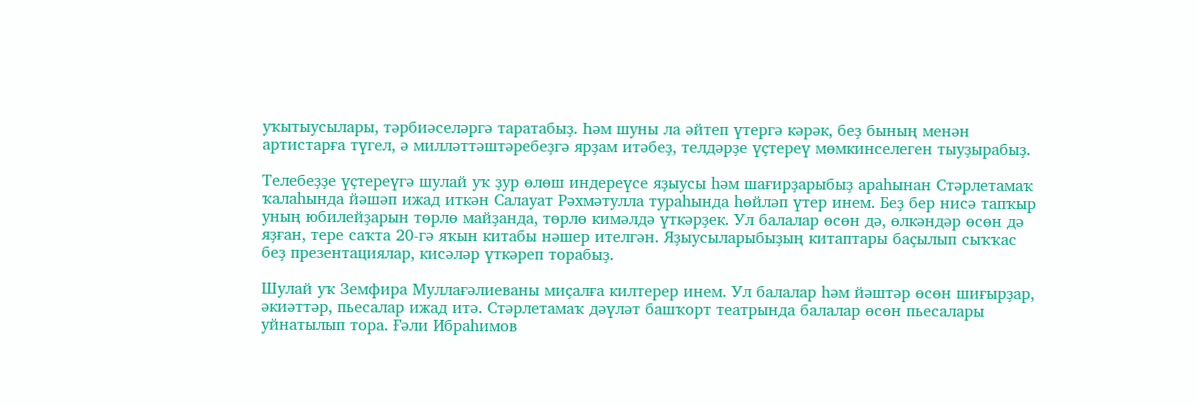уҡытыусылары, тәрбиәселәргә таратабыҙ. Һәм шуны ла әйтеп үтергә кәрәк, беҙ бының менән артистарға түгел, ә милләттәштәребеҙгә ярҙам итәбеҙ, телдәрҙе үҫтереү мөмкинселеген тыуҙырабыҙ.

Телебеҙҙе үҫтереүгә шулай уҡ ҙур өлөш индереүсе яҙыусы һәм шағирҙарыбыҙ араһынан Стәрлетамаҡ ҡалаһында йәшәп ижад иткән Салауат Рәхмәтулла тураһында һөйләп үтер инем. Беҙ бер нисә тапҡыр уның юбилейҙарын төрлө майҙанда, төрлө кимәлдә үткәрҙек. Ул балалар өсөн дә, өлкәндәр өсөн дә яҙған, тере саҡта 20-гә яҡын китабы нәшер ителгән. Яҙыусыларыбыҙың китаптары баҫылып сыҡҡас беҙ презентациялар, кисәләр үткәреп торабыҙ.

Шулай уҡ Земфира Муллағәлиеваны миҫалға килтерер инем. Ул балалар һәм йәштәр өсөн шиғырҙар, әкиәттәр, пьесалар ижад итә. Стәрлетамаҡ дәүләт башҡорт театрында балалар өсөн пьесалары уйнатылып тора. Ғәли Ибраһимов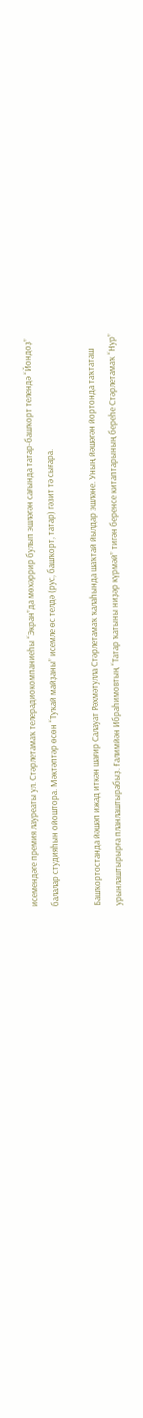исемендәге премия лауреаты ул. Стәрлетамаҡ телерадиокомпаниеһы “Экран”да мөхәррир булып эшләгән сағында татар-башҡорт телендә “Йондоҙ” балалар студияһын ойоштора. Мәктәптәр өсөн “Туҡай майҙаны” исемле өс телдә (рус, башҡорт, татар) гәзит тә сығара.

Башҡортостанда йәшәп ижад иткән шағир Салауат Рәхмәтулла Стәрлетамаҡ ҡалаһында шаҡтай йылдар эшләне. Уның йәшәгән йортонда таҡтаташ урынлаштырырға планлаштырабыҙ. Ғалимйән Ибраһимовтың “Татар ҡатыны ниҙәр күрмәй” тигән беренсе китаптарының береһе Стәрлетамаҡ “Нур”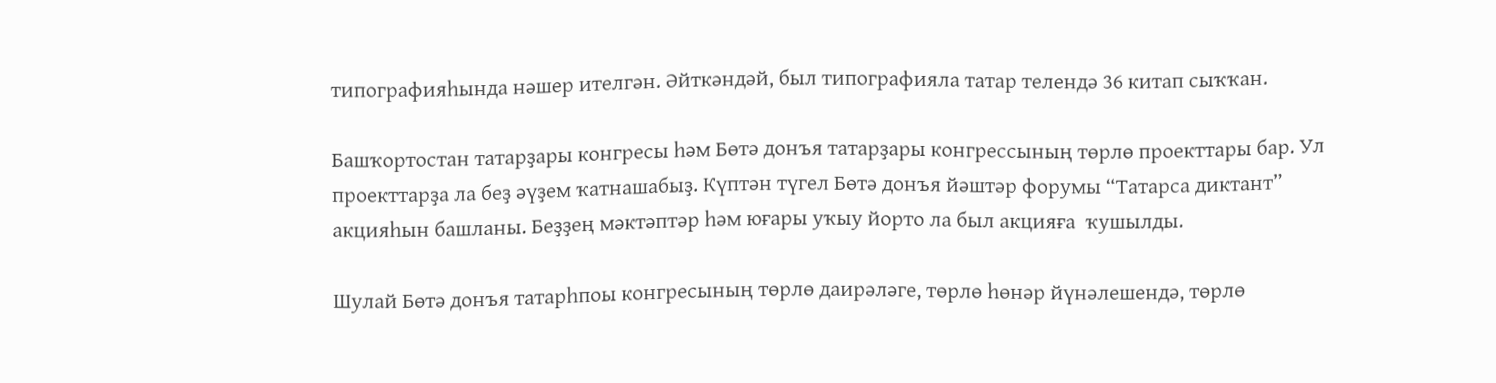типографияһында нәшер ителгән. Әйткәндәй, был типографияла татар телендә 36 китап сыҡҡан.

Башҡортостан татарҙары конгресы һәм Бөтә донъя татарҙары конгрессының төрлө проекттары бар. Ул проекттарҙа ла беҙ әүҙем ҡатнашабыҙ. Күптән түгел Бөтә донъя йәштәр форумы “Татарса диктант” акцияһын башланы. Беҙҙең мәктәптәр һәм юғары уҡыу йорто ла был акцияға  ҡушылды.

Шулай Бөтә донъя татарһпоы конгресының төрлө даирәләге, төрлө һөнәр йүнәлешендә, төрлө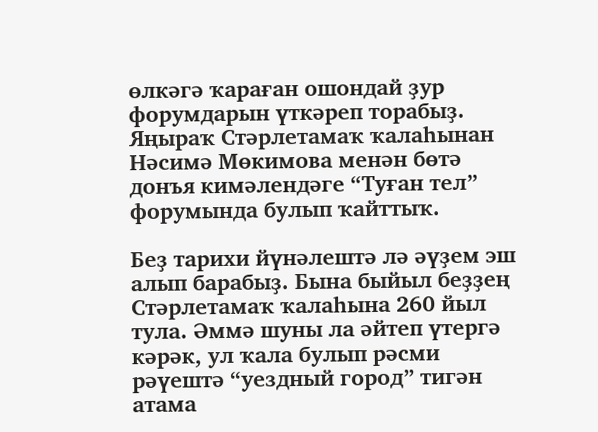өлкәгә ҡараған ошондай ҙур форумдарын үткәреп торабыҙ. Яңыраҡ Стәрлетамаҡ ҡалаһынан Нәсимә Мөкимова менән бөтә донъя кимәлендәге “Туған тел” форумында булып ҡайттыҡ.

Беҙ тарихи йүнәлештә лә әүҙем эш алып барабыҙ. Бына быйыл беҙҙең Стәрлетамаҡ ҡалаһына 260 йыл тула. Әммә шуны ла әйтеп үтергә кәрәк, ул ҡала булып рәсми рәүештә “уездный город” тигән атама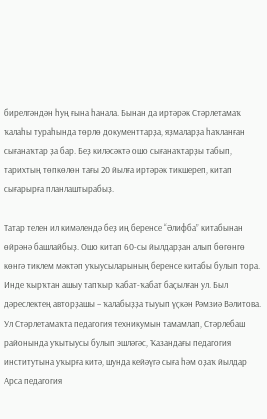бирелгәндән һуң ғына һанала. Бынан да иртәрәк Стәрлетамаҡ ҡалаһы тураһында төрлө документтарҙа, яҙмаларҙа һаҡланған сығанаҡтар ҙа бар. Беҙ киләсәктә ошо сығанаҡтарҙы табып, тарихтың төпкөлөн тағы 20 йылға иртәрәк тикшереп, китап сығарырға планлаштырабыҙ.

Татар телен ил кимәлендә беҙ иң беренсе “Әлифба” китабынан өйрәнә башлайбыҙ. Ошо китап 60-сы йылдарҙан алып бөгөнгө көнгә тиклем мәктәп уҡыусыларының беренсе китабы булып тора. Инде ҡырҡтан ашыу тапҡыр ҡабат-ҡабат баҫылған ул. Был дәреслектең авторҙашы – ҡалабыҙҙа тыуып үҫкән Рәмзиә Вәлитова. Ул Стәрлетамаҡта педагогия техникумын тамамлап, Стәрлебаш районында уҡытыусы булып эшләгәс, Ҡазандағы педагогия институтына уҡырға китә, шунда кейәүгә сыға һәм оҙаҡ йылдар Арса педагогия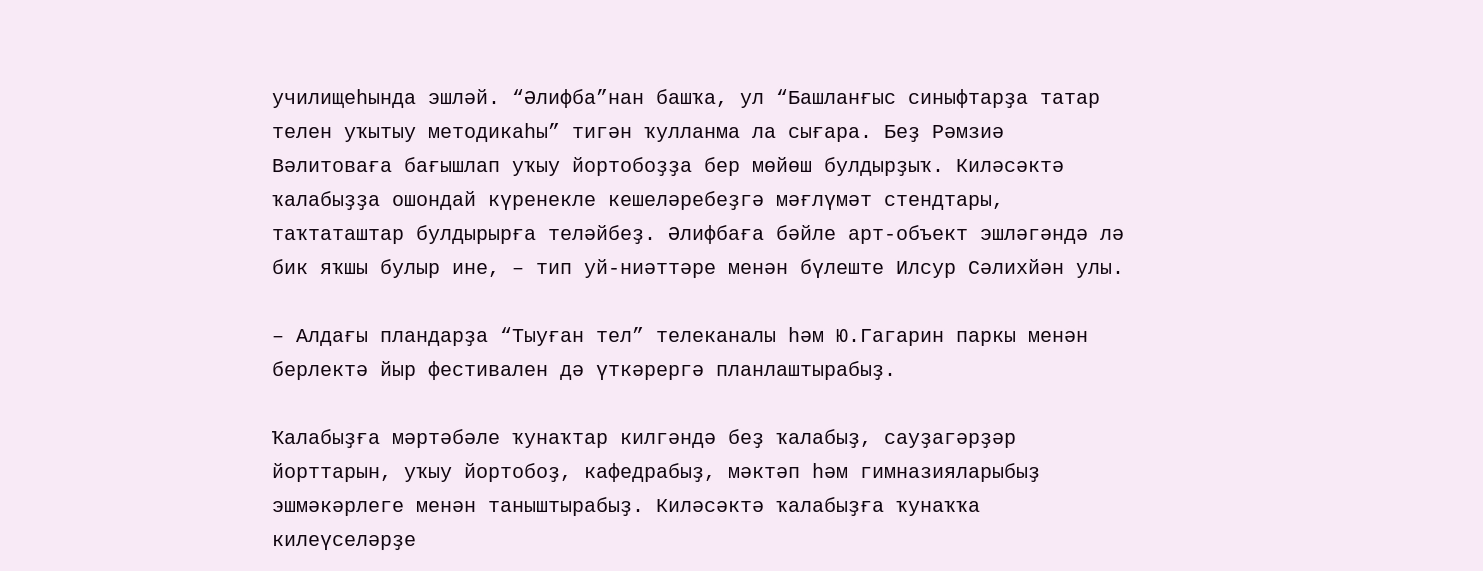училищеһында эшләй. “Әлифба”нан башҡа, ул “Башланғыс синыфтарҙа татар телен уҡытыу методикаһы” тигән ҡулланма ла сығара. Беҙ Рәмзиә Вәлитоваға бағышлап уҡыу йортобоҙҙа бер мөйөш булдырҙыҡ. Киләсәктә ҡалабыҙҙа ошондай күренекле кешеләребеҙгә мәғлүмәт стендтары, таҡтаташтар булдырырға теләйбеҙ. Әлифбаға бәйле арт-объект эшләгәндә лә бик яҡшы булыр ине, – тип уй-ниәттәре менән бүлеште Илсур Сәлихйән улы.

– Алдағы пландарҙа “Тыуған тел” телеканалы һәм Ю.Гагарин паркы менән берлектә йыр фестивален дә үткәрергә планлаштырабыҙ.

Ҡалабыҙға мәртәбәле ҡунаҡтар килгәндә беҙ ҡалабыҙ, сауҙагәрҙәр йорттарын, уҡыу йортобоҙ, кафедрабыҙ, мәктәп һәм гимназияларыбыҙ эшмәкәрлеге менән таныштырабыҙ. Киләсәктә ҡалабыҙға ҡунаҡҡа килеүселәрҙе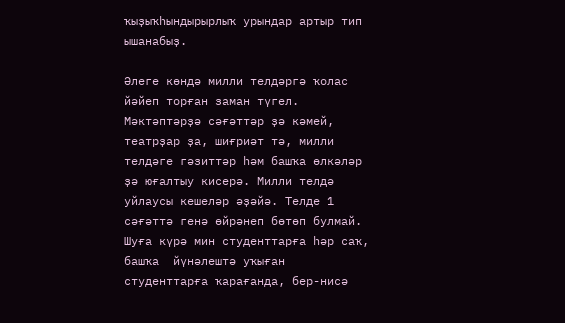ҡыҙыҡһындырырлыҡ урындар артыр тип ышанабыҙ.

Әлеге көндә милли телдәргә ҡолас йәйеп торған заман түгел. Мәктәптәрҙә сәғәттәр ҙә кәмей, театрҙар ҙа, шиғриәт тә, милли телдәге гәзиттәр һәм башҡа өлкәләр ҙә юғалтыу кисерә. Милли телдә уйлаусы кешеләр әҙәйә. Телде 1 сәғәттә генә өйрәнеп бөтөп булмай. Шуға күрә мин студенттарға һәр саҡ, башҡа  йүнәлештә уҡыған студенттарға ҡарағанда, бер-нисә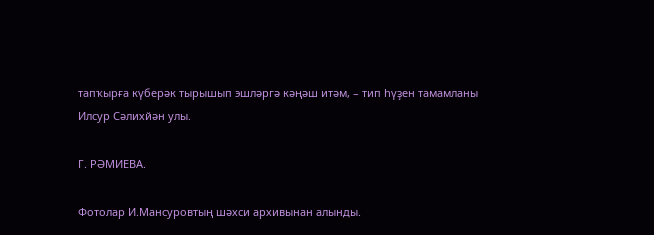тапҡырға күберәк тырышып эшләргә кәңәш итәм, – тип һүҙен тамамланы Илсур Сәлихйән улы.

Г. РӘМИЕВА.

Фотолар И.Мансуровтың шәхси архивынан алынды.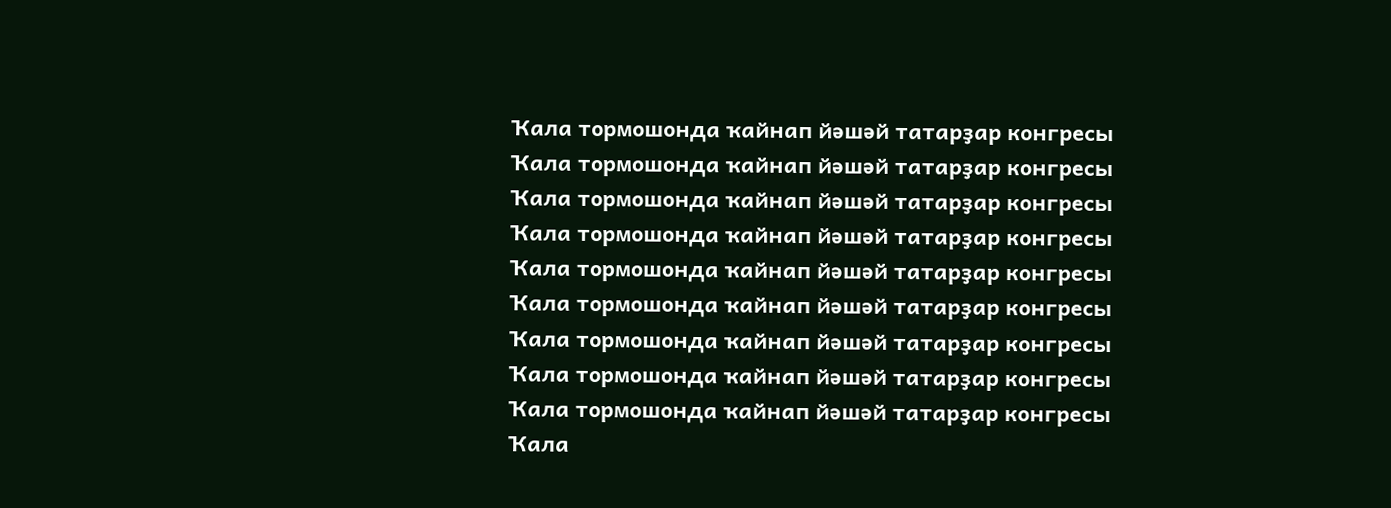Ҡала тормошонда ҡайнап йәшәй татарҙар конгресы
Ҡала тормошонда ҡайнап йәшәй татарҙар конгресы
Ҡала тормошонда ҡайнап йәшәй татарҙар конгресы
Ҡала тормошонда ҡайнап йәшәй татарҙар конгресы
Ҡала тормошонда ҡайнап йәшәй татарҙар конгресы
Ҡала тормошонда ҡайнап йәшәй татарҙар конгресы
Ҡала тормошонда ҡайнап йәшәй татарҙар конгресы
Ҡала тормошонда ҡайнап йәшәй татарҙар конгресы
Ҡала тормошонда ҡайнап йәшәй татарҙар конгресы
Ҡала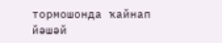тормошонда ҡайнап йәшәй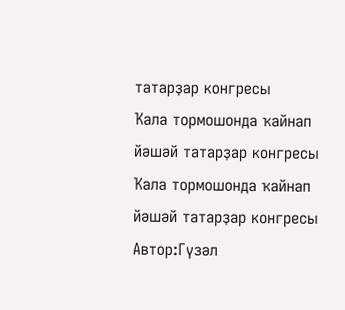татарҙар конгресы
Ҡала тормошонда ҡайнап йәшәй татарҙар конгресы
Ҡала тормошонда ҡайнап йәшәй татарҙар конгресы
Автор:Гүзәл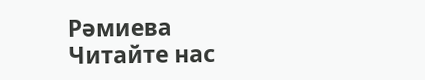Рәмиева
Читайте нас